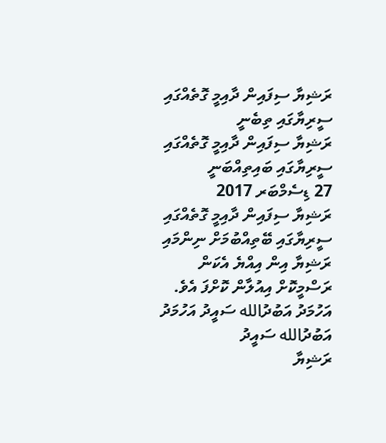ރަޝިޔާ ސިފައިން ދާއިމީ ގޮތެއްގައި ސީރިޔާގައި ތިބެނީ
ރަޝިޔާ ސިފައިން ދާއިމީ ގޮތެއްގައި ސީރިޔާގައި ބައިތިއްބަނީ
27 ޑިސެމްބަރ 2017
ރަޝިޔާ ސިފައިން ދާއިމީ ގޮތެއްގައި ސީރިޔާގައި ބޭތިއްބުމަށް ނިންމައި ރަޝިޔާ އިން އިއްޔެ އެކަން ރަސްމީކޮށް އިއުލާން ކޮށްފަ އެވެ.
އަހުމަދު އަބުދުالله ސައީދު އަހުމަދު އަބުދުالله ސައީދު
ރަޝިޔާ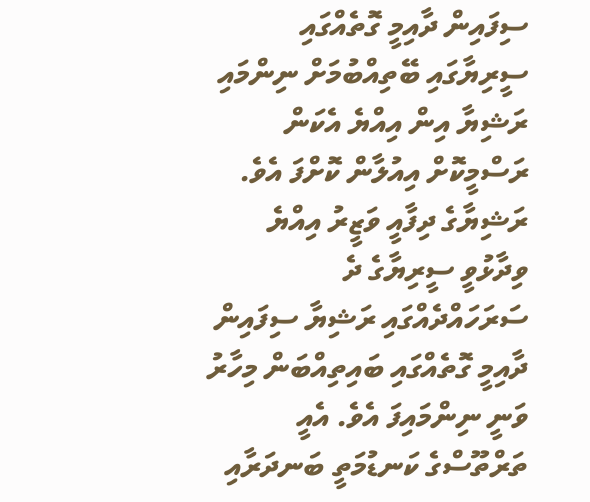ސިފައިން ދާއިމީ ގޮތެއްގައި ސީރިޔާގައި ބޭތިއްބުމަށް ނިންމައި ރަޝިޔާ އިން އިއްޔެ އެކަން ރަސްމީކޮށް އިއުލާން ކޮށްފަ އެވެ.
ރަޝިޔާގެ ދިފާއީ ވަޒީރު އިއްޔެ ވިދާޅުވީ ސީރިޔާގެ ދެ ސަރަހައްދެއްގައި ރަޝިޔާ ސިފައިން ދާއިމީ ގޮތެއްގައި ބައިތިއްބަން މިހާރު ވަނީ ނިންމައިފަ އެވެ. އެއީ ތަރްތޫސްގެ ކަނޑުމަތީ ބަނދަރާއި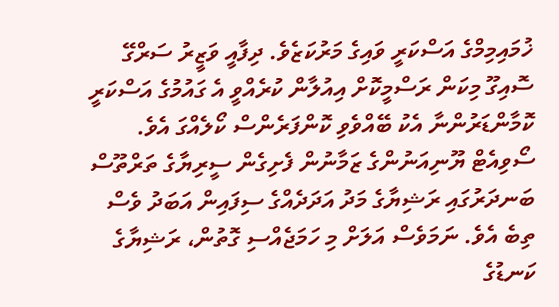ޚުމައިމިމްގެ އަސްކަރީ ވައިގެ މަރުކަޒެވެ. ދިފާއީ ވަޒީރު ސަރްގޭ ސޮއިގޫ މިކަން ރަސްމީކޮށް އިއުލާން ކުރެއްވީ އެ ގައުމުގެ އަސްކަރީ ކޮމާންޑަރުންނާ އެކު ބޭއްވެވި ކޮންފަރެންސް ކޯލެއްގަ އެވެ.
ސޯވިއެޓް ޔޫނިއަނުންގެ ޒަމާނުން ފެށިގެން ސީރިޔާގެ ތަރްތޫސް ބަނދަރުގައި ރަޝިޔާގެ މަދު އަދަދެއްގެ ސިފައިން އަބަދު ވެސް ތިބެ އެވެ. ނަމަވެސް އަލަށް މި ހަމަޖެއްސި ގޮތުން، ރަޝިޔާގެ ކަނޑުގެ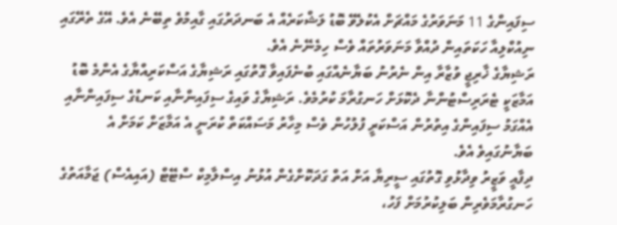ސިފައިންގެ 11 މަނަވަރުގެ މައްޗަށް އެކުލެވޭ ބޮޑު ލަޝްކަރެއް އެ ބަނދަރުގައި ގާއިމުވެ ތިބޭނެ އެވެ. އޭގެ ތެރޭގައި ނިއުކްލިއާ ހަކަތައިން ދުއްވާ މަނަވަރުތައް ވެސް ހިމެނޭނެ އެވެ.
ރަޝިޔާގެ ޚާރިޖީ ވުޒާރާ އިން ނެރުނު ބަޔާނެއްގައި ބުނެފައިވާ ގޮތުގައި ރަޝިޔާގެ އަސްކަރިއްޔާގެ އެންމެ ބޮޑު އަމާޒަކީ ޓެރަރިސްޓުންނާ ދެކޮޅަށް ހަނގުރާމަ ކުރުމެވެ. ރަޝިޔާގެ ވައިގެ ސިފައިންނާއި ކަނޑުގެ ސިފައިންނާއި އެއްގަމު ސިފައިންގެ އިތުރުން އަސްކަރީ ފުލުހުން ވެސް މިހާރު މަސައްކަތް ކުރަނީ އެ އަމާޒަށް ކަމަށް އެ ބަޔާނުގައިވެ އެވެ.
ދިފާއީ ވަޒީރު ވިދާޅުވި ގޮތުގައި ސީރިޔާ އަށް އަތް ގަދަކޮށްގެން އުޅުނު އިސްލާމިކް ސްޓޭޓް (އައިއެސް) ޖަމާއަތުގެ ހަނގުރާމަވެރިން ބަލިކުރުމަށް ފަހު،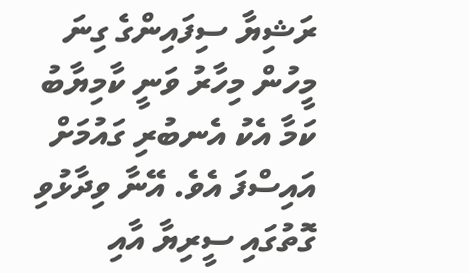ރަޝިޔާ ސިފައިންގެ ގިނަ މީހުން މިހާރު ވަނީ ކާމިޔާބު ކަމާ އެކު އެނބުރި ގައުމަށް އައިސްފަ އެވެ. އޭނާ ވިދާޅުވި ގޮތުގައި ސީރިޔާ އާއި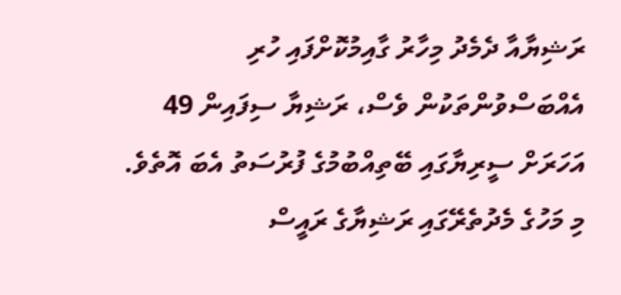ރަޝިޔާއާ ދެމެދު މިހާރު ގާއިމުކޮށްފައި ހުރި އެއްބަސްވުންތަކުން ވެސް، ރަޝިޔާ ސިފައިން 49 އަހަރަށް ސީރިޔާގައި ބޭތިއްބުމުގެ ފުރުސަތު އެބަ އޮތެވެ.
މި މަހުގެ މެދުތެރޭގައި ރަޝިޔާގެ ރައީސް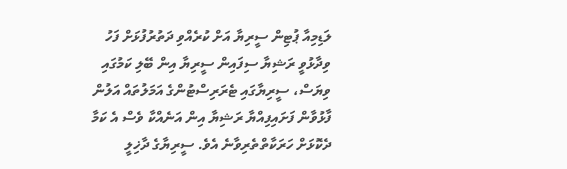ލަޑިމިއާ ޕުޓިން ސީރިޔާ އަށް ކުރެއްވި ދަތުރުފުޅަށް ފަހު ވިދާޅުވީ ރަޝިޔާ ސިފައިން ސީރިޔާ އިން ބޭލި ކަމުގައި ވިޔަސް، ސީރިޔާގައި ޓެރަރިސްޓުންގެ އަމަލުތައް އަލުން ފާޅުވާން ފަށައިފިއްޔާ ރަޝިޔާ އިން އަނެއްކާ ވެސް އެ ކަމާ ދެކޮޅަށް ހަރަކާތްތެރިވާނެ އެވެ. ސީރިޔާގެ ދާޚިލީ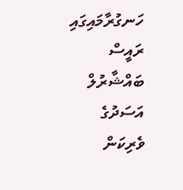ހަނގުރާމައިގައި ރައީސް ބައްޝާރުލް އަސަދުގެ ވެރިކަން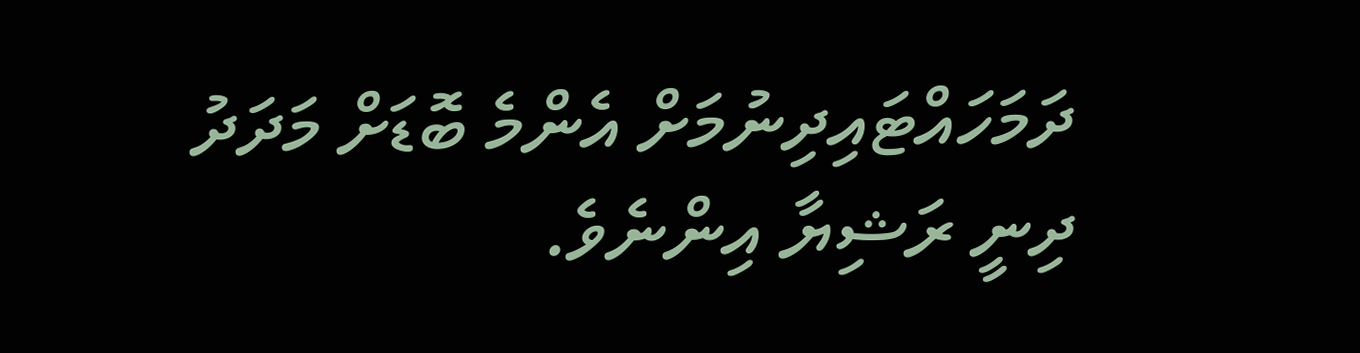ދަމަހައްޓައިދިނުމަށް އެންމެ ބޮޑަށް މަދަދު ދިނީ ރަޝިޔާ އިންނެވެ.